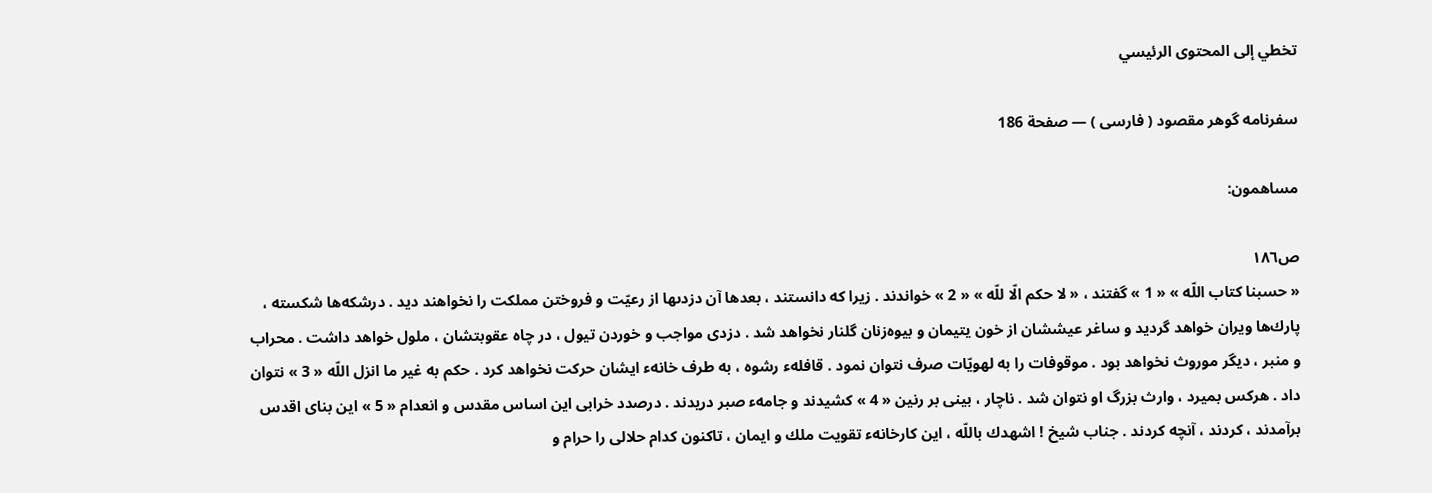تخطي إلى المحتوى الرئيسي

سفرنامه گوهر مقصود ( فارسى ) — صفحة 186

مساهمون:

ص١٨٦
« حسبنا كتاب اللّه » « 1 » گفتند ، « لا حكم الّا للّه » « 2 » خواندند . زيرا كه دانستند ، بعدها آن دزدىها از رعيّت و فروختن مملكت را نخواهند ديد . درشكه‌ها شكسته ، پارك‌ها ويران خواهد گرديد و ساغر عيششان از خون يتيمان و بيوه‌زنان گلنار نخواهد شد . دزدى مواجب و خوردن تيول ، در چاه عقوبتشان ، ملول خواهد داشت . محراب و منبر ، ديگر موروث نخواهد بود . موقوفات را به لهويّات صرف نتوان نمود . قافلهء رشوه ، به طرف خانهء ايشان حركت نخواهد كرد . حكم به غير ما انزل اللّه « 3 » نتوان داد . هركس بميرد ، وارث بزرگ او نتوان شد . ناچار ، بينى بر رنين « 4 » كشيدند و جامهء صبر دريدند . درصدد خرابى اين اساس مقدس و انعدام « 5 » اين بناى اقدس برآمدند ، كردند ، آنچه كردند . جناب شيخ ! اشهدك باللّه ، اين كارخانهء تقويت ملك و ايمان ، تاكنون كدام حلالى را حرام و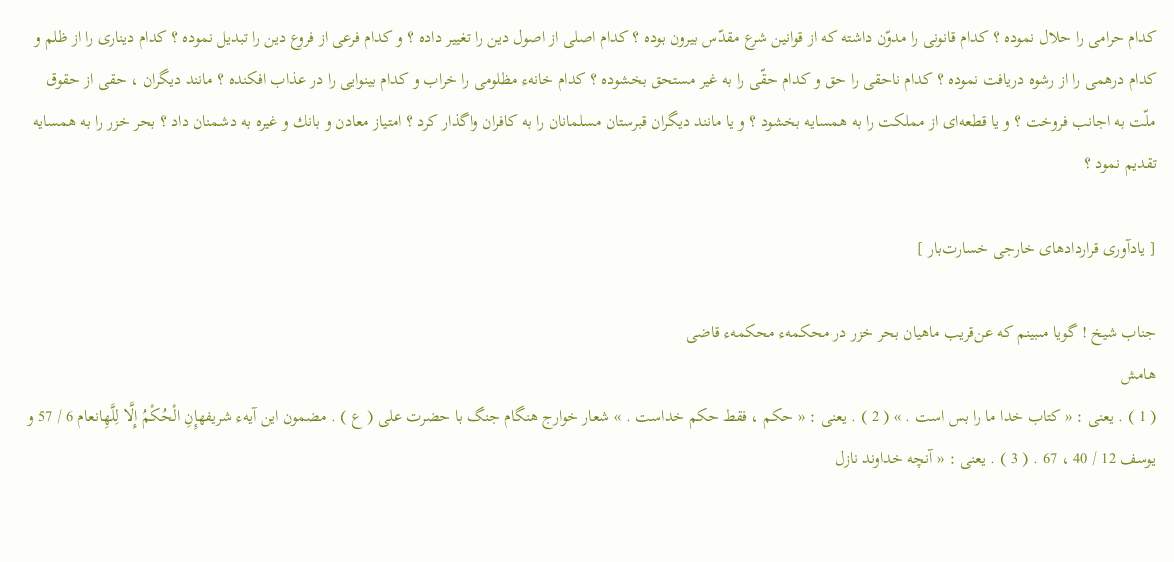كدام حرامى را حلال نموده ؟ كدام قانونى را مدوّن داشته كه از قوانين شرع مقدّس بيرون بوده ؟ كدام اصلى از اصول دين را تغيير داده ؟ و كدام فرعى از فروع دين را تبديل نموده ؟ كدام دينارى را از ظلم و كدام درهمى را از رشوه دريافت نموده ؟ كدام ناحقى را حق و كدام حقّى را به غير مستحق بخشوده ؟ كدام خانهء مظلومى را خراب و كدام بينوايى را در عذاب افكنده ؟ مانند ديگران ، حقى از حقوق ملّت به اجانب فروخت ؟ و يا قطعه‌اى از مملكت را به همسايه بخشود ؟ و يا مانند ديگران قبرستان مسلمانان را به كافران واگذار كرد ؟ امتياز معادن و بانك و غيره به دشمنان داد ؟ بحر خزر را به همسايه تقديم نمود ؟

[ يادآورى قراردادهاى خارجى خسارت‌بار ]

جناب شيخ ! گويا مىبينم كه عن‌قريب ماهيان بحر خزر در محكمهء محكمهء قاضى
هامش
( 1 ) . يعنى : « كتاب خدا ما را بس است . » ( 2 ) . يعنى : « حكم ، فقط حكم خداست . » شعار خوارج هنگام جنگ با حضرت على ( ع ) . مضمون اين آيهء شريفهإِنِ الْحُكْمُ إِلَّا لِلَّهِانعام 6 / 57 و يوسف 12 / 40 ، 67 . ( 3 ) . يعنى : « آنچه خداوند نازل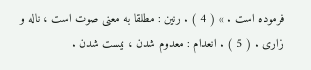فرموده است . » ( 4 ) . رنين : مطلقا به معنى صوت است ، ناله و زارى . ( 5 ) . انعدام : معدوم شدن ، نيست شدن .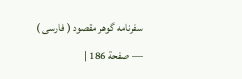سفرنامه گوهر مقصود ( فارسى ) — صفحة 186 |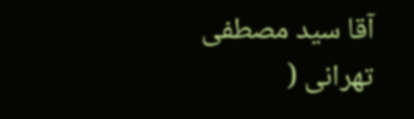آقا سيد مصطفى تهرانى (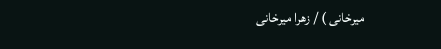ميرخانى ) / زهرا ميرخانى